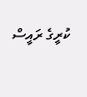ކުރީގެ ރައީސް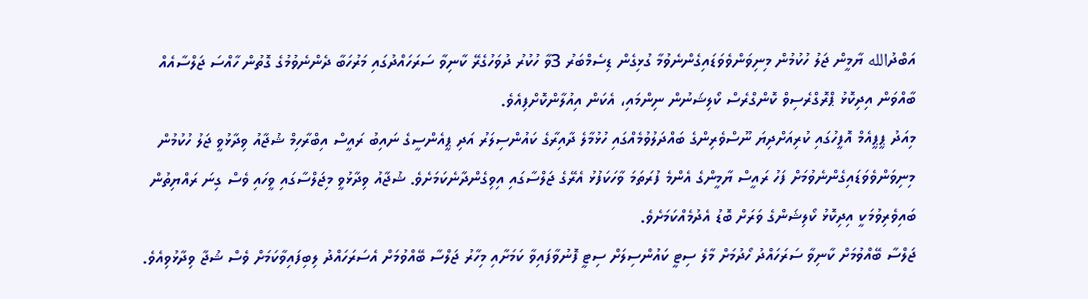އަބްދުالله ޔާމީން ޖަލު ހުކުމުން މިނިވަންވެވަޑައިގެންނެވުމާ ގުޅިގެން ޑިސެމްބަރު 3ވާ ހުކުރު ދުވަހުގެރޭ ކާނިވާ ސަރަހައްދުގައި މަރުހަބާ ދެންނެވުމުގެ ގޮތުން ހާއްސަ ޖަލްސާއެއް ބާއްވަން އިދިކޮޅު ޕްރޮގްރެސިވް ކޮންގްރެސް ކޯލިޝަނުން ނިންމައި، އެކަން އިއުލާންކޮށްފިއެވެ.
މިއަދު ޕީޕީއެމް އޮފީހުގައި ކުރިއަށްދިޔަ ނޫސްވެރިންގެ ބައްދަލުވުމެއްގައި ހުޅުމާލެ ދާއިރާގެ ކައުންސިލަރު އަދި ޕީއެންސީގެ ނައިބު ރައީސް އިބްރާހިމް ޝުޖާއު ވިދާޅުވީ ޖަލު ހުކުމުން މިނިވަންވެވަޑައިގެންނެވުމަށް ފަހު ރައީސް ޔާމީންގެ އެންމެ ފުރަތަމަ ވާހަކަފުޅު އެރޭގެ ޖަލްސާގައި އިވިގެންދާނެކަމަށެވެ. ޝުޖާއު ވިދާޅުވީ މިޖަލްސާގައި ވީހައި ވެސް ގިނަ ރައްޔިތުން ބައިވެރިވުމަކީ އިދިކޮޅު ކޯލިޝަންގެ ވަރަށް ބޮޑު އެދުމެއްކަމަށެވެ.
ޖަލްސާ ބޭއްވުމަށް ކާނިވާ ސަރަހައްދު ހޯދުމަށް މާލެ ސިޓީ ކައުންސިލަށް ސިޓީ ފޮނުވާފައިވާ ކަމަށާއި މިހާރު ޖަލްސާ ބޭއްވުމަށް އެސަރަހައްދު ލިބިފައިވާކަމަށް ވެސް ޝުޖާ ވިދާޅުވިއެވެ.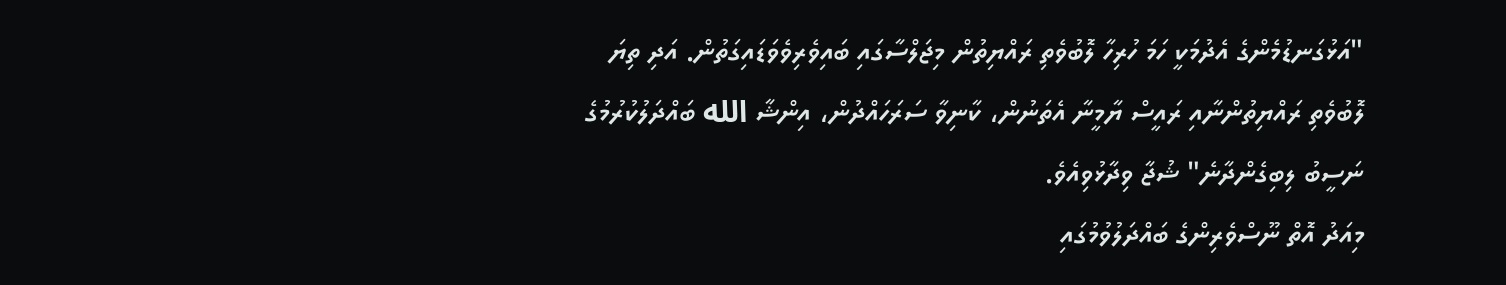"އަޅުގަނޑުމެންގެ އެދުމަކީ ހަމަ ހުރިހާ ލޮބުވެތި ރައްޔިތުން މިޖަލްސާގައި ބައިވެރިވެވަޑައިގަތުން. އަދި ތިޔަ ލޮބުވެތި ރައްޔިތުންނާއި ރައީސް ޔާމީނާ އެތަނުން، ކާނިވާ ސަރަހައްދުން، އިންޝާ الله ބައްދަލުކުރުމުގެ ނަސީބު ލިބިގެންދާނެ" ޝުޖާ ވިދާޅުވިއެވެ.
މިއަދު އޮތް ނޫސްވެރިންގެ ބައްދަލުވުމުގައި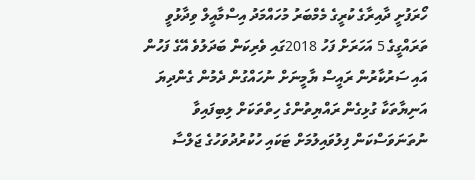ހޯރަފުށީ ދާއިރާގެ ކުރީގެ މެމްބަރު މުހައްމަދު އިސްމާއީލް ވިދާޅުވީ ތަރައްގީގެ 5 އަހަރަށް ފަހު 2018ގައި ވެރިކަން ބަދަލުވެ އޭގެ ފަހުން އައި ސަރުކާރުން ރައީސް ޔާމީނަށް ނުހައްގުން ދެމުން ގެންދިޔަ އަނިޔާތަކާ ގުޅިގެން ރައްޔިތުންގެ ހިތްތަކަށް ލިބިފައިވާ ނުތަނަވަސްކަން ފިލުވައިލުމަށް ޓަކައި ހުކުރުދުވަހުގެ ޖަލްސާ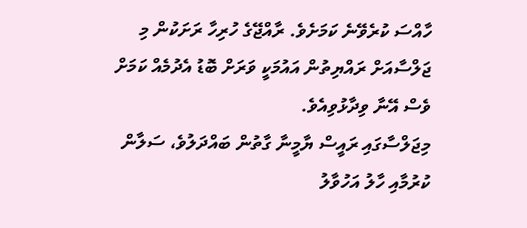ހާއްސަ ކުރެވޭނެ ކަމަށެވެ. ރާއްޖޭގެ ހުރިހާ ރަށަކުން މި ޖަލްސާއަށް ރައްޔިތުން އައުމަކީ ވަރަށް ބޮޑު އެދުމެއް ކަމަށް ވެސް އޭނާ ވިދާޅުވިއެވެ.
މިޖަލްސާގައި ރައީސް ޔާމީނާ ގާތުން ބައްދަލުވެ، ސަލާން ކުރުމާއި ހާލު އަހުވާލު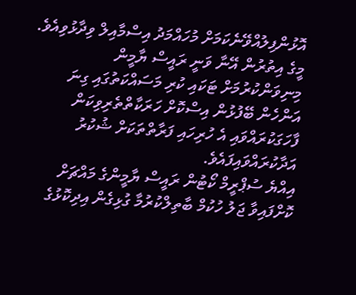އޮޅުންފިލުއްވޭނެކަމަށް މުހައްމަދު އިސްމާއިލް ވިދާޅުވިއެވެ. މީގެ އިތުރުން އޭނާ ވަނީ ރައީސް ޔާމީން މިނިވަންކުރުމަށް ޓަކައި ކުރި މަސައްކަތުގައި ގިނަ އަންހެން ބޭފުޅުން އިސްކޮށް ހަރަކާތްތެރިވިކަން ފާހަގަކުރައްވައި އެ ހުރިހައި ފަރާތްތަކަށް ޝުކުރު އަދާކުރައްވައިފައެވެ.
އިއްޔެ ސުޕްރީމް ކޯޓުން ރައީސް ޔާމީންގެ މައްޗަށް ކޮށްފައިވާ ޖަލު ހުކުމް ބާތިލްކުރުމާ ގުޅިގެން އިދިކޮޅުގެ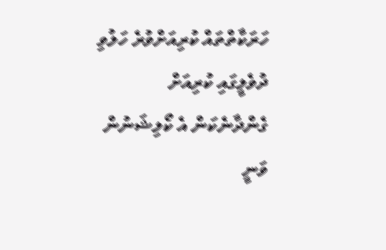ހަރަކާތްތައް ކުރިއަށްވުރެ ހަލުވި ދުވެލީގައި ކުރިއަށް ގެންދާނެކަން އެ ކޯލިޝަނުން ވަނީ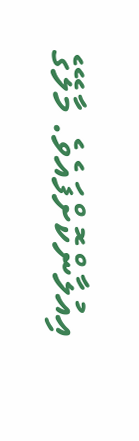އިއުލާންކޮށްފައެވެ. މާލޭގެ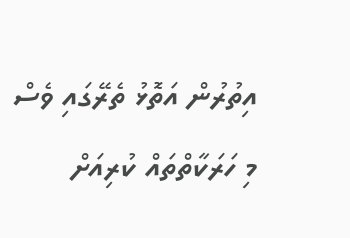އިތުރުން އަތޮޅު ތެރޭގައި ވެސް މި ހަރަކާތްތައް ކުރިއަށް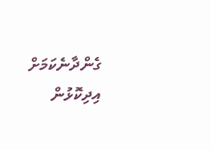ގެންދާނެކަމަށް އިދިކޮޅުން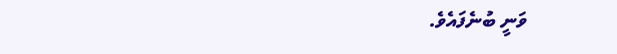ވަނީ ބުނެފައެވެ.